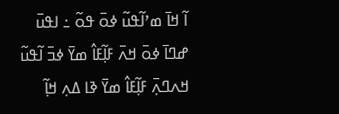ߊ߬ ߞߊ߫ ߘߴߊ߬ߟߎ߬ ߦߋ߫ ߟߋ߬ ߸ ߊߟߎ߫ ߝߣߊ߫ ߦߋ߫ ߞߍ߫ ߓߊ߲߬ߓߊ߮ ߘߌ߫ ߦߏ߫ ߊ߬ߟߎ߬ ߞߍߣߍ߲߫ ߓߊ߲߬ߓߊ߮ ߘߌ߫ ߢߊ ߡߍ߲ ߞߊ߲߬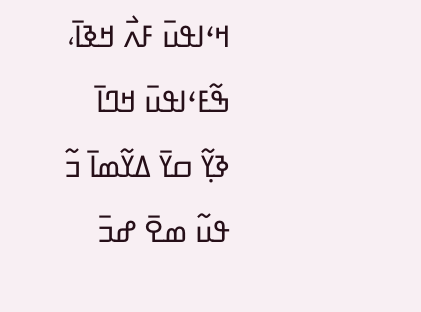ߞߵߊߟߎ߫ ߓߍ߯ ߞߢߊ߫، ߒ߬ߓߵߊߟߎ߫ ߞߣߊ߫ ߢߌ߲߬ ߛߌ߫ ߡߌ߬ߘߊ߫ ߏ߬ ߟߎ߬ ߘߐ߫ ߝߏ߫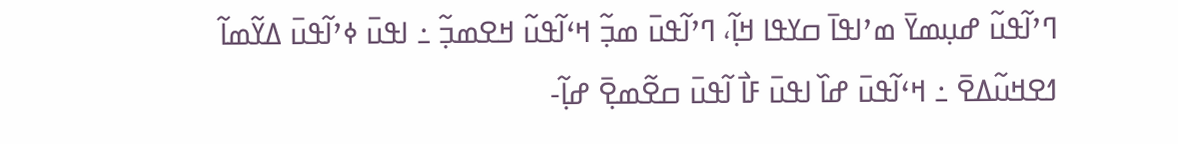ߣߴߊ߬ߟߎ߬ ߝߎ߲ߘߌ߫ ߘߴߊߟߊ߫ ߛߌߟߊ ߞߊ߲߬، ߣߴߊ߬ߟߎ߫ ߘߏ߲߬ ߞߵߊ߬ߟߎ߬ ߞߐߘߏ߲߬ ߸ ߊߟߎ߫ ߦߴߊ߬ߟߎ߫ ߡߌ߬ߘߊ߬ ߗߐߞߎ߬ߡߐ߫ ߸ ߞߵߊ߬ߟߎ߫ ߝߊ߰ ߊߟߎ߫ ߓߊ߯ ߊ߬ߟߎ߫ ߛߐ߬ߘߐ߲߫ ߝߊ߲߬-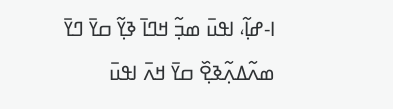ߊ-ߝߊ߲߬، ߊߟߎ߫ ߘߏ߲߬ ߞߣߊ߫ ߢߌ߲߬ ߛߌ߫ ߣߌ߫ ߘߍ߬ߡߍ߲߬ߢߐ߲߰ ߛߌ߫ ߞߍ߫ ߊߟߎ߫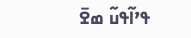ߟߴߊ߬ߟߎ߬ ߘߐ߫